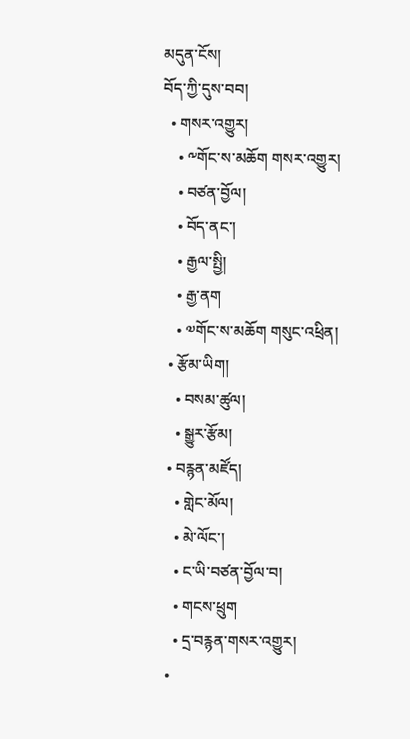མདུན་ངོས།
བོད་ཀྱི་དུས་བབ།
  • གསར་འགྱུར།
    • ༸གོང་ས་མཆོག གསར་འགྱུར།
    • བཙན་བྱོལ།
    • བོད་ནང་།
    • རྒྱལ་སྤྱི།
    • རྒྱ་ནག
    • ༧གོང་ས་མཆོག གསུང་འཕྲིན།
  • རྩོམ་ཡིག།
    • བསམ་ཚུལ།
    • སྒྱུར་རྩོམ།
  • བརྙན་མཛོད།
    • གླེང་མོལ།
    • མེ་ལོང་།
    • ང་ཡི་བཙན་བྱོལ་བ།
    • གངས་ཕྲུག
    • དྲ་བརྙན་གསར་འགྱུར།
  •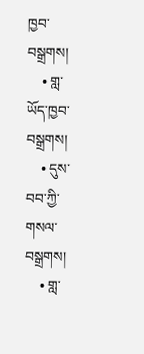ཁྱབ་བསྒྲགས།
    • གླ་ཡོད་ཁྱབ་བསྒྲགས།
    • དུས་བབ་ཀྱི་གསལ་བསྒྲགས།
    • གླ་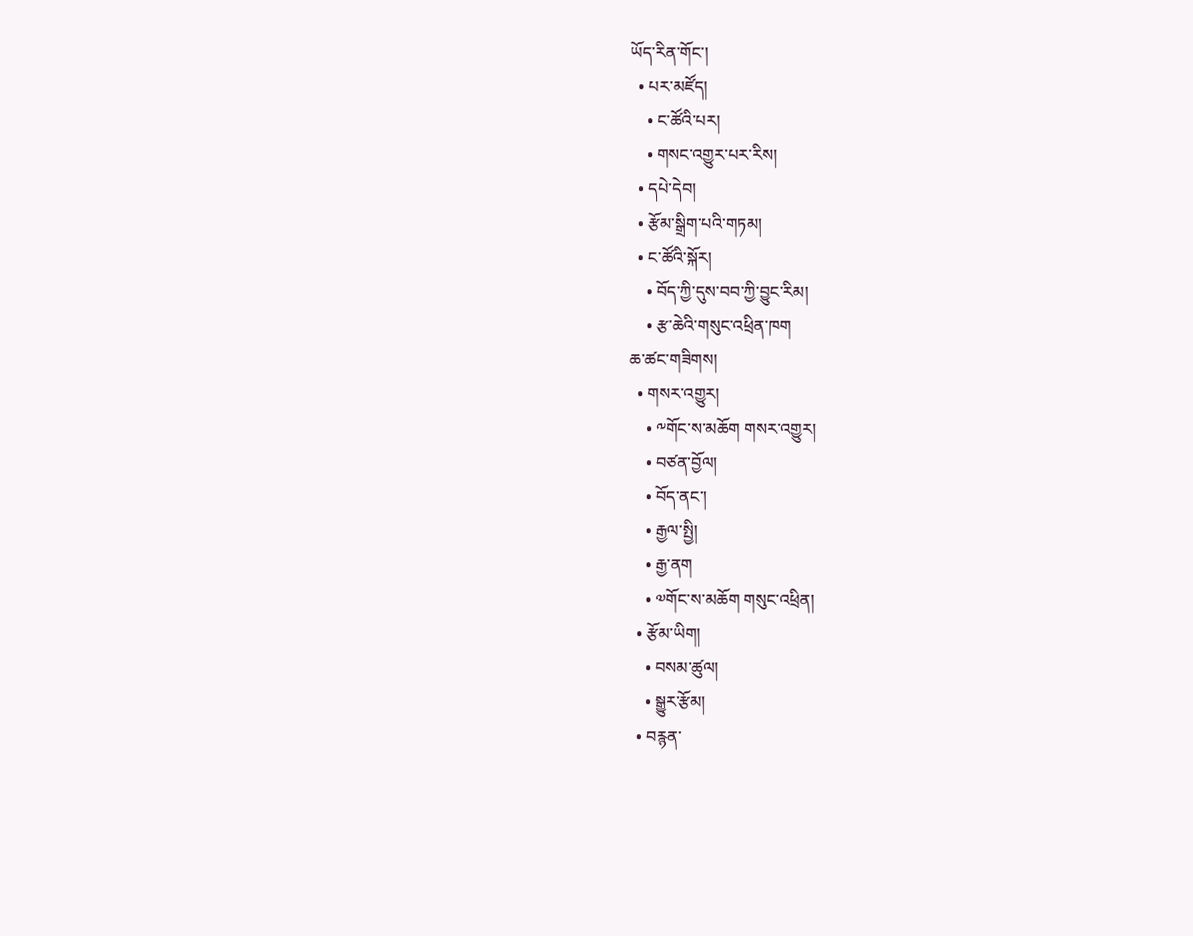ཡོད་རིན་གོང་།
  • པར་མཛོད།
    • ང་ཚོའི་པར།
    • གསང་འགྱུར་པར་རིས།
  • དཔེ་དེབ།
  • རྩོམ་སྒྲིག་པའི་གཏམ།
  • ང་ཚོའི་སྐོར།
    • བོད་ཀྱི་དུས་བབ་ཀྱི་བྱུང་རིམ།
    • རྩ་ཆེའི་གསུང་འཕྲིན་ཁག
ཆ་ཚང་གཟིགས།
  • གསར་འགྱུར།
    • ༸གོང་ས་མཆོག གསར་འགྱུར།
    • བཙན་བྱོལ།
    • བོད་ནང་།
    • རྒྱལ་སྤྱི།
    • རྒྱ་ནག
    • ༧གོང་ས་མཆོག གསུང་འཕྲིན།
  • རྩོམ་ཡིག།
    • བསམ་ཚུལ།
    • སྒྱུར་རྩོམ།
  • བརྙན་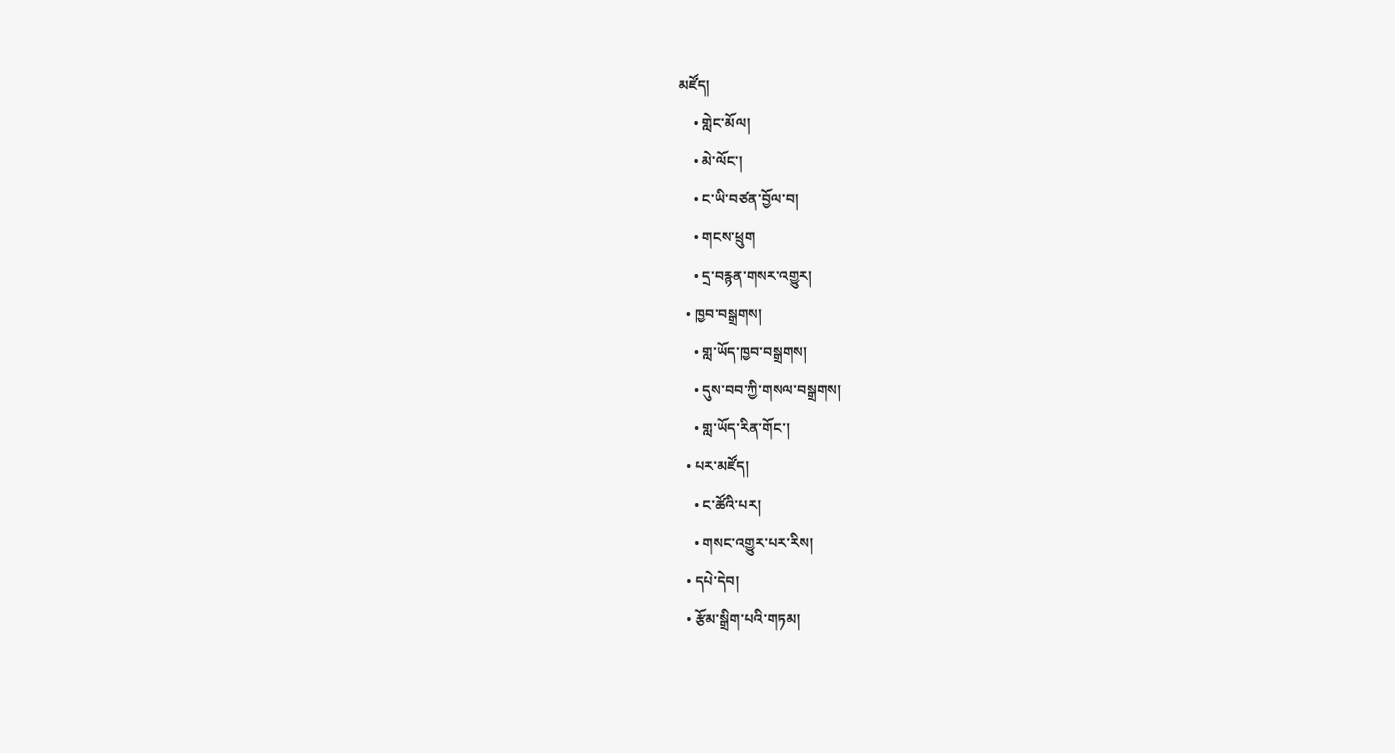མཛོད།
    • གླེང་མོལ།
    • མེ་ལོང་།
    • ང་ཡི་བཙན་བྱོལ་བ།
    • གངས་ཕྲུག
    • དྲ་བརྙན་གསར་འགྱུར།
  • ཁྱབ་བསྒྲགས།
    • གླ་ཡོད་ཁྱབ་བསྒྲགས།
    • དུས་བབ་ཀྱི་གསལ་བསྒྲགས།
    • གླ་ཡོད་རིན་གོང་།
  • པར་མཛོད།
    • ང་ཚོའི་པར།
    • གསང་འགྱུར་པར་རིས།
  • དཔེ་དེབ།
  • རྩོམ་སྒྲིག་པའི་གཏམ།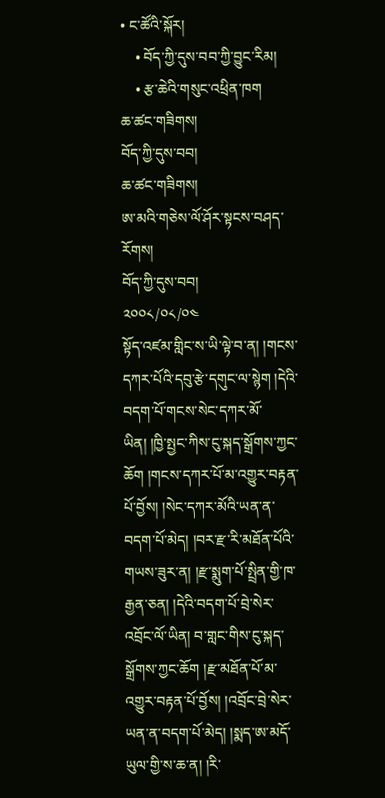• ང་ཚོའི་སྐོར།
    • བོད་ཀྱི་དུས་བབ་ཀྱི་བྱུང་རིམ།
    • རྩ་ཆེའི་གསུང་འཕྲིན་ཁག
ཆ་ཚང་གཟིགས།
བོད་ཀྱི་དུས་བབ།
ཆ་ཚང་གཟིགས།
ཨ་མའི་གཅེས་ལོ་ཤོར་སྟངས་བཤད་རོགས།
བོད་ཀྱི་དུས་བབ།
༢༠༠༨/༠༨/༠༤
སྟོད་འཛམ་གླིང་ས་ཡི་ལྟེ་བ་ན། །གངས་དཀར་པོའི་དབུ་རྩེ་དགུང་ལ་སྙེག །དེའི་བདག་པོ་གངས་སེང་དཀར་མོ་ཡིན། །ཁྱི་སྤྱང་ཀིས་ངུ་སྐད་སྒྲོགས་ཀྱང་ཆོག །གངས་དཀར་པོ་མ་འགྱུར་བརྟན་པོ་བྱོས། །སེང་དཀར་མོའི་ཡན་ན་བདག་པོ་མེད། །བར་རྫ་རི་མཐོན་པོའི་གཡས་ཟུར་ན། །རྫ་སྨུག་པོ་སྤྲིན་གྱི་ཁ་རྒྱན་ཅན། །དེའི་བདག་པོ་བྲེ་སེར་འབྲོང་ལོ་ཡིན། བ་གླང་གིས་ངུ་སྐད་སྒྲོགས་ཀྱང་ཆོག །རྫ་མཐོན་པོ་མ་འགྱུར་བརྟན་པོ་བྱོས། །འབྲོང་བྲེ་སེར་ཡན་ན་བདག་པོ་མེད། །སྨད་ཨ་མདོ་ཡུལ་གྱི་ས་ཆ་ན། །རི་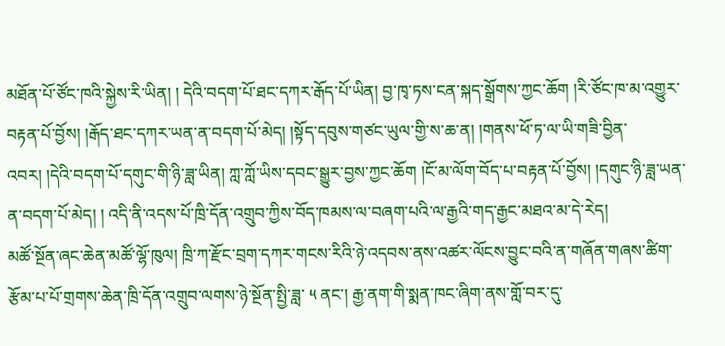མཐོན་པོ་ཙོང་ཁའི་སྐྱེས་རི་ཡིན། ། དེའི་བདག་པོ་ཐང་དཀར་རྒོད་པོ་ཡིན། བྱ་ཁྭ་ཏས་ངན་སྐད་སྒྲོགས་ཀྱང་ཆོག །རི་ཙོང་ཁ་མ་འགྱུར་བརྟན་པོ་བྱོས། །རྒོད་ཐང་དཀར་ཡན་ན་བདག་པོ་མེད། །སྟོད་དབུས་གཙང་ཡུལ་གྱི་ས་ཆ་ན། །གནས་ཕོ་ཏ་ལ་ཡི་གཟི་བྱིན་འབར། །དེའི་བདག་པོ་དགུང་གི་ཉི་ཟླ་ཡིན། ཀླ་ཀློ་ཡིས་དབང་སྒྱུར་བྱས་ཀྱང་ཆོག །ངོ་མ་ལོག་བོད་པ་བརྟན་པོ་བྱོས། །དགུང་ཉི་ཟླ་ཡན་ན་བདག་པོ་མེད། ། འདི་ནི་འདས་པོ་ཁྲི་དོན་འགྲུབ་ཀྱིས་བོད་ཁམས་ལ་བཞག་པའི་ལ་རྒྱའི་གད་རྒྱང་མཐའ་མ་དེ་རེད།
མཚོ་སྔོན་ཞང་ཆེན་མཚོ་ལྷོ་ཁུལ། ཁྲི་ཀ་རྫོང་བྲག་དཀར་གངས་རིའི་ཉེ་འདབས་ནས་འཚར་ལོངས་བྱུང་བའི་ན་གཞོན་གཞས་ཚིག་རྩོམ་པ་པོ་གྲགས་ཆེན་ཁྲི་དོན་འགྲུབ་ལགས་ཉེ་སྔོན་སྤྱི་ཟླ་ ༥ ནང་། རྒྱ་ནག་གི་སྨན་ཁང་ཞིག་ནས་གློ་བར་དུ་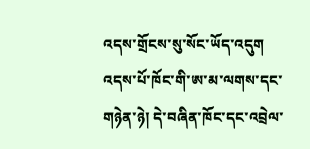འདས་གྲོངས་སུ་སོང་ཡོད་འདུག འདས་པོ་ཁོང་གི་ཨ་མ་ལགས་དང་གཉེན་ཉེ། དེ་བཞིན་ཁོང་དང་འབྲེལ་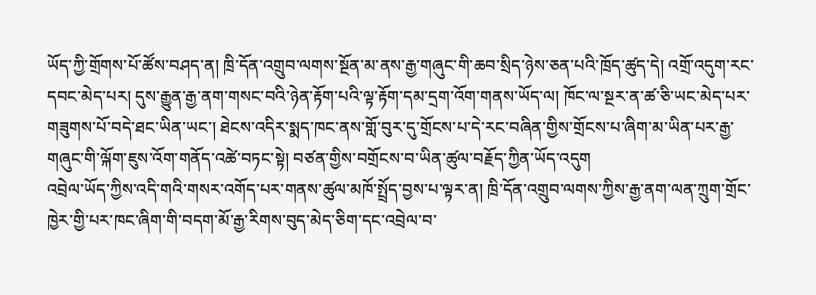ཡོད་ཀྱི་གྲོགས་པོ་ཚོས་བཤད་ན། ཁྲི་དོན་འགྲུབ་ལགས་སྔོན་མ་ནས་རྒྱ་གཞུང་གི་ཆབ་སྲིད་ཉེས་ཅན་པའི་ཁྲོད་ཚུད་དེ། འགྲོ་འདུག་རང་དབང་མེད་པར། དུས་རྒྱུན་རྒྱ་ནག་གསང་བའི་ཉེན་རྟོག་པའི་ལྟ་རྟོག་དམ་དྲག་འོག་གནས་ཡོད་ལ། ཁོང་ལ་སྔར་ན་ཚ་ཅི་ཡང་མེད་པར་གཟུགས་པོ་བདེ་ཐང་ཡིན་ཡང་། ཐེངས་འདིར་སྨད་ཁང་ནས་གློ་བུར་དུ་གྲོངས་པ་དེ་རང་བཞིན་གྱིས་གྲོངས་པ་ཞིག་མ་ཡིན་པར་རྒྱ་གཞུང་གི་ལྐོག་ཇུས་འོག་གནོད་འཚེ་བཏང་སྟེ། བཙན་གྱིས་བགྲོངས་བ་ཡིན་ཚུལ་བརྗོད་ཀྱིན་ཡོད་འདུག
འབྲེལ་ཡོད་ཀྱིས་འདི་གའི་གསར་འགོད་པར་གནས་ཚུལ་མཁོ་སྤྲོད་བྱས་པ་ལྟར་ན། ཁྲི་དོན་འགྲུབ་ལགས་ཀྱིས་རྒྱ་ནག་ལན་ཀྲུག་གྲོང་ཁྱེར་གྱི་པར་ཁང་ཞིག་གི་བདག་མོ་རྒྱ་རིགས་བུད་མེད་ཅིག་དང་འབྲེལ་བ་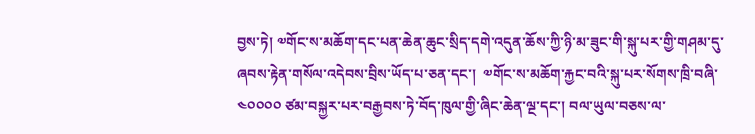བྱས་ཏེ། ༧གོང་ས་མཆོག་དང་པན་ཆེན་ཆུང་སྲིད་དགེ་འདུན་ཆོས་ཀྱི་ཉི་མ་ཟུང་གི་སྐུ་པར་གྱི་གཤམ་དུ་ཞབས་རྟེན་གསོལ་འདེབས་བྲིས་ཡོད་པ་ཅན་དང་།  ༧གོང་ས་མཆོག་རྐྱང་བའི་སྐུ་པར་སོགས་ཁྲི་བཞི་ ༤༠༠༠༠ ཙམ་བསྐྱར་པར་བརྒྱབས་ཏེ་བོད་ཁུལ་གྱི་ཞིང་ཆེན་ལྔ་དང་། བལ་ཡུལ་བཅས་ལ་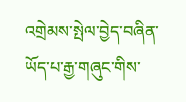འགྲེམས་སྤེལ་བྱེད་བཞིན་ཡོད་པ་རྒྱ་གཞུང་གིས་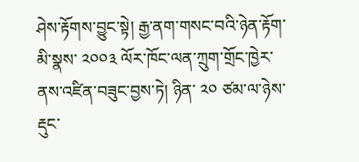ཤེས་རྟོགས་བྱུང་སྟེ། རྒྱ་ནག་གསང་བའི་ཉེན་རྟོག་མི་སྣས་ ༢༠༠༣ ལོར་ཁོང་ལན་ཀྲུག་གྲོང་ཁྱེར་ནས་འཛིན་བཟུང་བྱས་ཏེ། ཉིན་ ༢༠ ཙམ་ལ་ཉེས་རྡུང་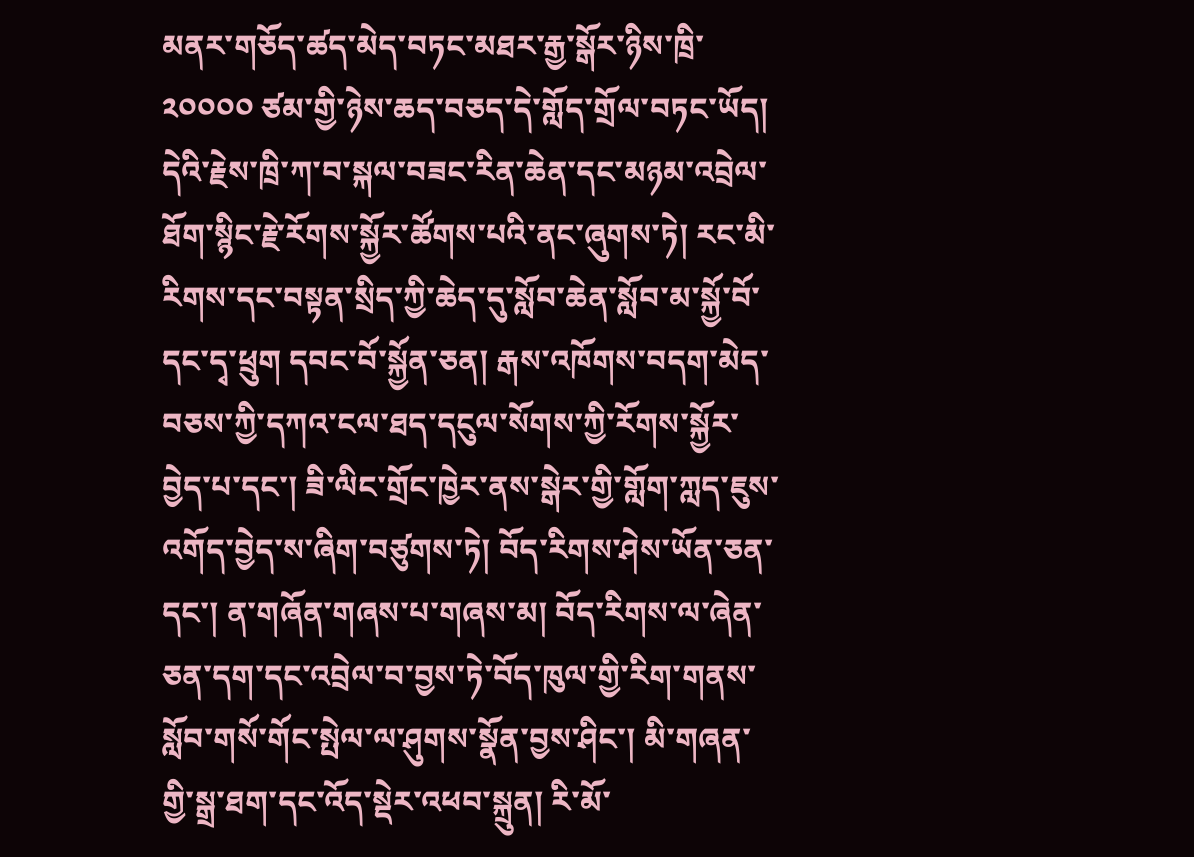མནར་གཅོད་ཚད་མེད་བཏང་མཐར་རྒྱ་སྒོར་ཉིས་ཁྲི་ ༢༠༠༠༠ ཙམ་གྱི་ཉེས་ཆད་བཅད་དེ་གློད་གྲོལ་བཏང་ཡོད།
དེའི་རྗེས་ཁྲི་ཀ་བ་སྐལ་བཟང་རིན་ཆེན་དང་མཉམ་འབྲེལ་ཐོག་སྙིང་རྗེ་རོགས་སྐྱོར་ཚོགས་པའི་ནང་ཞུགས་ཏེ། རང་མི་རིགས་དང་བསྟན་སྲིད་ཀྱི་ཆེད་དུ་སློབ་ཆེན་སློབ་མ་སྐྱོ་བོ་དང་དྭ་ཕྲུག དབང་བོ་སྐྱོན་ཅན། རྒས་འཁོགས་བདག་མེད་བཅས་ཀྱི་དཀའ་ངལ་ཐད་དངུལ་སོགས་ཀྱི་རོགས་སྐྱོར་བྱེད་པ་དང་། ཟི་ལིང་གྲོང་ཁྱེར་ནས་སྒེར་གྱི་གློག་ཀླད་ཇུས་འགོད་བྱེད་ས་ཞིག་བཙུགས་ཏེ། བོད་རིགས་ཤེས་ཡོན་ཅན་དང་། ན་གཞོན་གཞས་པ་གཞས་མ། བོད་རིགས་ལ་ཞེན་ཅན་དག་དང་འབྲེལ་བ་བྱས་ཏེ་བོད་ཁུལ་གྱི་རིག་གནས་སློབ་གསོ་གོང་སྤེལ་ལ་ཤུགས་སྣོན་བྱས་ཤིང་། མི་གཞན་གྱི་སྒྲ་ཐག་དང་འོད་སྡེར་འཕབ་སྐྲུན། རི་མོ་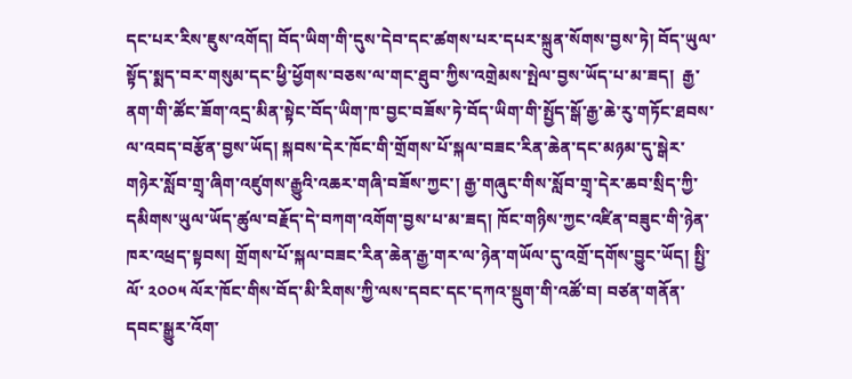དང་པར་རིས་ཇུས་འགོད། བོད་ཡིག་གི་དུས་དེབ་དང་ཚགས་པར་དཔར་སྐྲུན་སོགས་བྱས་ཏེ། བོད་ཡུལ་སྟོད་སྨད་བར་གསུམ་དང་ཕྱི་ཕྱོགས་བཅས་ལ་གང་ཐུབ་ཀྱིས་འགྲེམས་སྤེལ་བྱས་ཡོད་པ་མ་ཟད།  རྒྱ་ནག་གི་ཚོང་ཟོག་འདྲ་མིན་སྟེང་བོད་ཡིག་ཁ་བྱང་བཟོས་ཏེ་བོད་ཡིག་གི་སྤྱོད་སྒོ་རྒྱ་ཆེ་རུ་གཏོང་ཐབས་ལ་འབད་བརྩོན་བྱས་ཡོད། སྐབས་དེར་ཁོང་གི་གྲོགས་པོ་སྐལ་བཟང་རིན་ཆེན་དང་མཉམ་དུ་སྒེར་གཉེར་སློབ་གྲྭ་ཞིག་འཛུགས་རྒྱུའི་འཆར་གཞི་བཟོས་ཀྱང་། རྒྱ་གཞུང་གིས་སློབ་གྲྭ་དེར་ཆབ་སྲིད་ཀྱི་དམིགས་ཡུལ་ཡོད་ཚུལ་བརྗོད་དེ་བཀག་འགོག་བྱས་པ་མ་ཟད། ཁོང་གཉིས་ཀྱང་འཛིན་བཟུང་གི་ཉེན་ཁར་འཕྲད་སྟབས། གྲོགས་པོ་སྐལ་བཟང་རིན་ཆེན་རྒྱ་གར་ལ་ཉེན་གཡོལ་དུ་འགྲོ་དགོས་བྱུང་ཡོད། སྤྱི་ལོ་ ༢༠༠༥ ལོར་ཁོང་གིས་བོད་མི་རིགས་ཀྱི་ལས་དབང་དང་དཀའ་སྡུག་གི་འཚོ་བ། བཙན་གནོན་དབང་སྒྱུར་འོག་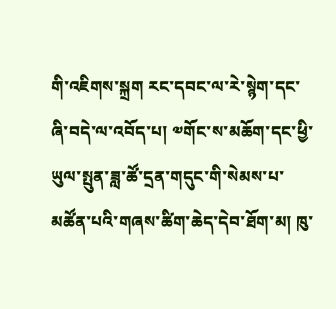གི་འཇིགས་སྐྲག རང་དབང་ལ་རེ་སྙེག་དང་ཞི་བདེ་ལ་འབོད་པ། ༧གོང་ས་མཆོག་དང་ཕྱི་ཡུལ་སྤུན་ཟླ་ཚོ་དྲན་གདུང་གི་སེམས་པ་མཚོན་པའི་གཞས་ཚིག་ཆེད་དེབ་ཐོག་མ། ཁུ་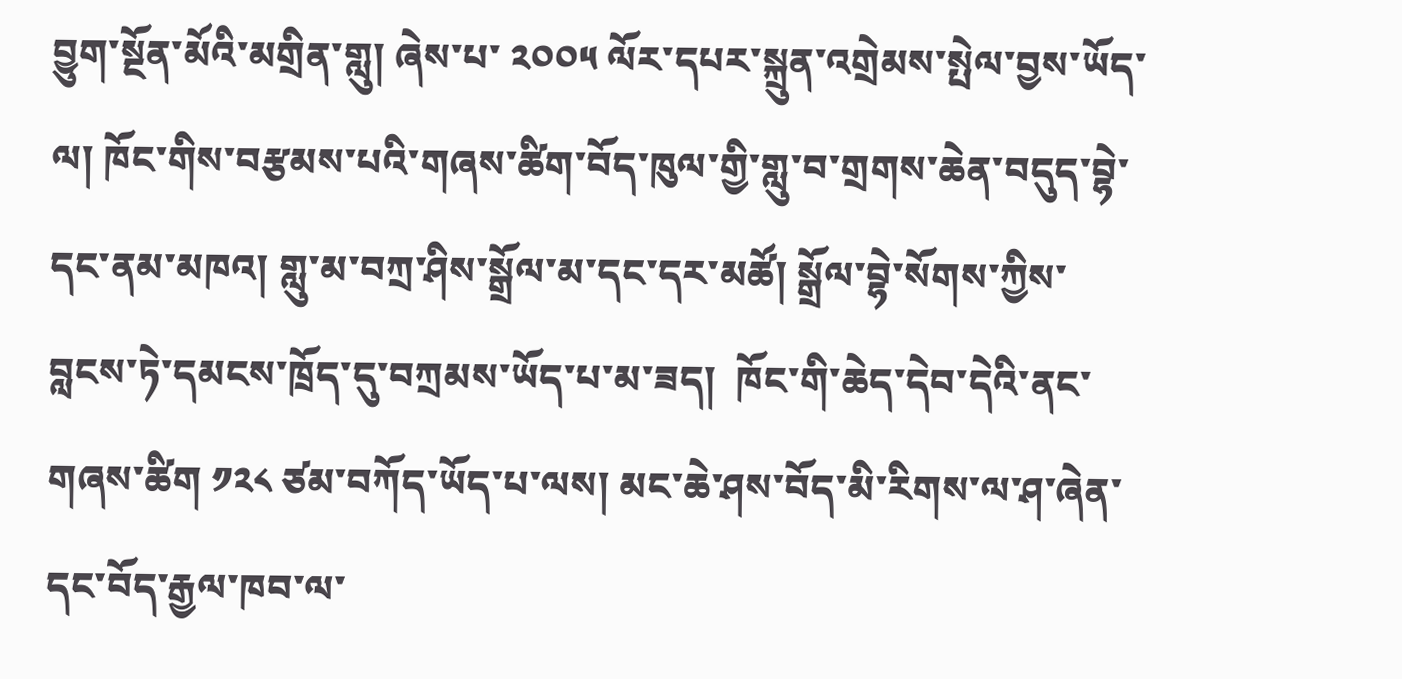བྱུག་སྔོན་མོའི་མགྲིན་གླུ། ཞེས་པ་ ༢༠༠༥ ལོར་དཔར་སྐྲུན་འགྲེམས་སྤེལ་བྱས་ཡོད་ལ། ཁོང་གིས་བརྩམས་པའི་གཞས་ཚིག་བོད་ཁུལ་གྱི་གླུ་བ་གྲགས་ཆེན་བདུད་བྷེ་དང་ནམ་མཁའ། གླུ་མ་བཀྲ་ཤིས་སྒྲོལ་མ་དང་དར་མཚོ། སྒྲོལ་བྷེ་སོགས་ཀྱིས་བླངས་ཏེ་དམངས་ཁྲོད་དུ་བཀྲམས་ཡོད་པ་མ་ཟད།  ཁོང་གི་ཆེད་དེབ་དེའི་ནང་གཞས་ཚིག ༡༢༨ ཙམ་བཀོད་ཡོད་པ་ལས། མང་ཆེ་ཤས་བོད་མི་རིགས་ལ་ཤ་ཞེན་དང་བོད་རྒྱལ་ཁབ་ལ་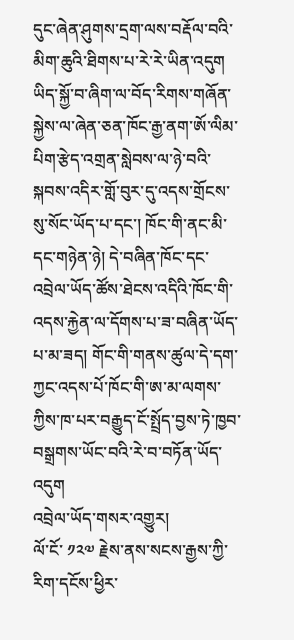དུང་ཞེན་ཤུགས་དྲག་ལས་བརྡོལ་བའི་མིག་ཆུའི་ཐིགས་པ་རེ་རེ་ཡིན་འདུག
ཡིད་སྐྱོ་བ་ཞིག་ལ་བོད་རིགས་གཞོན་སྐྱེས་ལ་ཞེན་ཅན་ཁོང་རྒྱ་ནག་ཨོ་ལིམ་པིག་རྩེད་འགྲན་སླེབས་ལ་ཉེ་བའི་སྐབས་འདིར་གློ་བུར་དུ་འདས་གྲོངས་སུ་སོང་ཡོད་པ་དང་། ཁོང་གི་ནང་མི་དང་གཉེན་ཉེ། དེ་བཞིན་ཁོང་དང་འབྲེལ་ཡོད་ཚོས་ཐེངས་འདིའི་ཁོང་གི་འདས་རྐྱེན་ལ་དོགས་པ་ཟ་བཞིན་ཡོད་པ་མ་ཟད། གོང་གི་གནས་ཚུལ་དེ་དག་ཀྱང་འདས་པོ་ཁོང་གི་ཨ་མ་ལགས་ཀྱིས་ཁ་པར་བརྒྱུད་ངོ་སྤྲོད་བྱས་ཏེ་ཁྱབ་བསྒྲགས་ཡོང་བའི་རེ་བ་བཏོན་ཡོད་འདུག
འབྲེལ་ཡོད་གསར་འགྱུར།
ལོ་ངོ་ ༡༢༧ རྗེས་ནས་སངས་རྒྱས་ཀྱི་རིག་དངོས་ཕྱིར་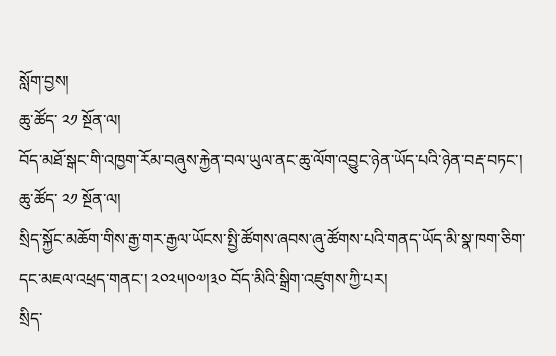སློག་བྱས།
ཆུ་ཚོད་ ༢༡ སྔོན་ལ།
བོད་མཐོ་སྒང་གི་འཁྱག་རོམ་བཞུས་རྐྱེན་བལ་ཡུལ་ནང་ཆུ་ལོག་འབྱུང་ཉེན་ཡོད་པའི་ཉེན་བརྡ་བཏང་།
ཆུ་ཚོད་ ༢༡ སྔོན་ལ།
སྲིད་སྐྱོང་མཆོག་གིས་རྒྱ་གར་རྒྱལ་ཡོངས་སྤྱི་ཚོགས་ཞབས་ཞུ་ཚོགས་པའི་གནད་ཡོད་མི་སྣ་ཁག་ཅིག་དང་མཇལ་འཕྲད་གནང་། ༢༠༢༥།༠༧།༣༠ བོད་མིའི་སྒྲིག་འཛུགས་ཀྱི་པར།
སྲིད་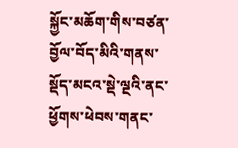སྐྱོང་མཆོག་གིས་བཙན་བྱོལ་བོད་མིའི་གནས་སྡོད་མངའ་སྡེ་ལྔའི་ནང་ཕྱོགས་ཕེབས་གནང་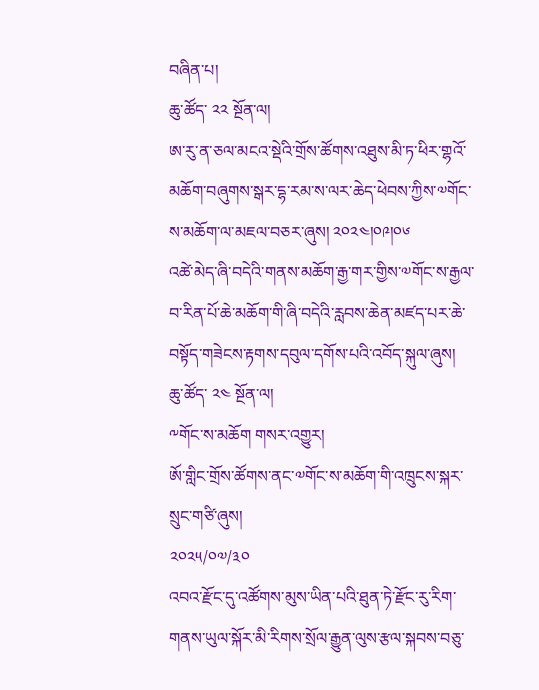བཞིན་པ།
ཆུ་ཚོད་ ༢༢ སྔོན་ལ།
ཨ་རུ་ན་ཅལ་མངའ་སྡེའི་གྲོས་ཚོགས་འཐུས་མི་ཏ་ཕིར་གྷའོ་མཆོག་བཞུགས་སྒར་དྷ་རམ་ས་ལར་ཆེད་ཕེབས་ཀྱིས་༧གོང་ས་མཆོག་ལ་མཇལ་བཅར་ཞུས། ༢༠༢༤།༠༩།༠༦
འཚེ་མེད་ཞི་བདེའི་གནས་མཆོག་རྒྱ་གར་གྱིས་༧གོང་ས་རྒྱལ་བ་རིན་པོ་ཆེ་མཆོག་གི་ཞི་བདེའི་རླབས་ཆེན་མཛད་པར་ཆེ་བསྟོད་གཟེངས་རྟགས་དབུལ་དགོས་པའི་འབོད་སྐུལ་ཞུས།
ཆུ་ཚོད་ ༢༤ སྔོན་ལ།
༸གོང་ས་མཆོག གསར་འགྱུར།
ཨོ་གླིང་གྲོས་ཚོགས་ནང་༧གོང་ས་མཆོག་གི་འཁྲུངས་སྐར་སྲུང་གཙི་ཞུས།
༢༠༢༥/༠༧/༣༠
འབའ་རྫོང་དུ་འཚོགས་མུས་ཡིན་པའི་ཐུན་ཏེ་རྫོང་རུ་རིག་གནས་ཡུལ་སྐོར་མི་རིགས་སྲོལ་རྒྱུན་ལུས་རྩལ་སྐབས་བཅུ་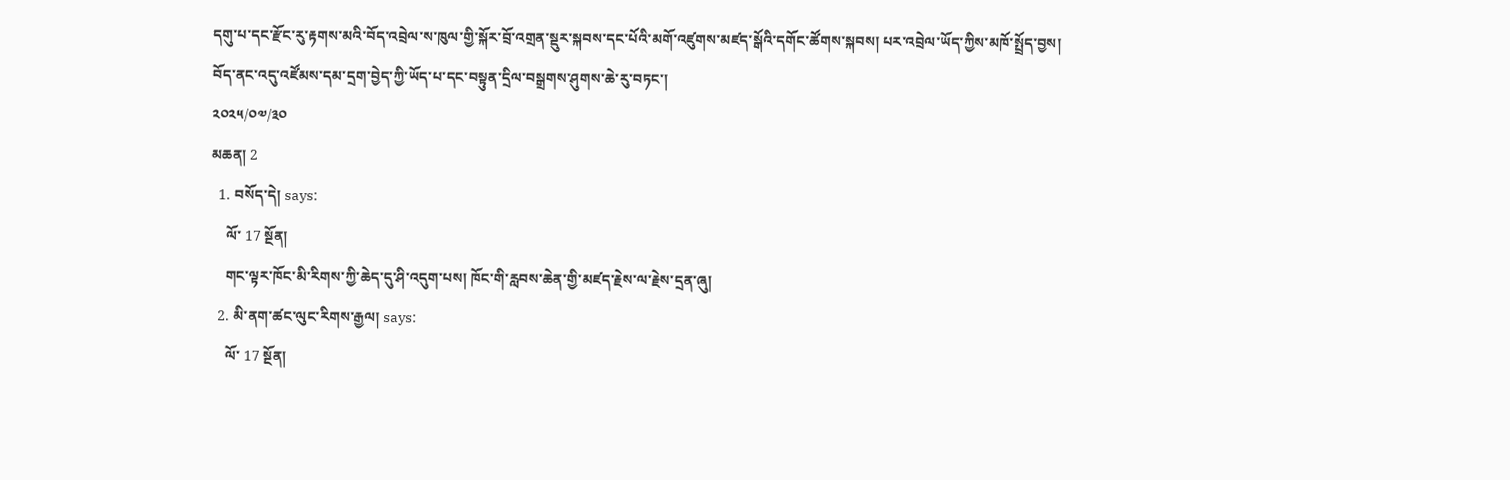དགུ་པ་དང་རྫོང་རུ་རྟགས་མའི་བོད་འབྲེལ་ས་ཁུལ་གྱི་སྐོར་བྲོ་འགྲན་སྡུར་སྐབས་དང་པོའི་མགོ་འཛུགས་མཛད་སྒོའི་དགོང་ཚོགས་སྐབས། པར་འབྲེལ་ཡོད་ཀྱིས་མཁོ་སྤྲོད་བྱས།
བོད་ནང་འདུ་འཛོམས་དམ་དྲག་བྱེད་ཀྱི་ཡོད་པ་དང་བསྟུན་དྲིལ་བསྒྲགས་ཤུགས་ཆེ་རུ་བཏང་།
༢༠༢༥/༠༧/༣༠
མཆན། 2
  1. བསོད་དེ། says:
    ལོ་ 17 སྔོན།
    གང་ལྟར་ཁོང་མི་རིགས་ཀྱི་ཆེད་དུ་ཤི་འདུག་པས། ཁོང་གི་རླབས་ཆེན་གྱི་མཛད་རྗེས་ལ་རྗེས་དྲན་ཞུ།
  2. མི་ནག་ཚང་ལུང་རིགས་རྒྱལ། says:
    ལོ་ 17 སྔོན།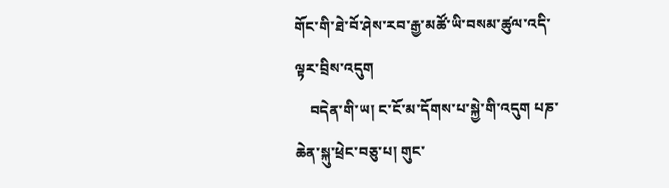གོང་གི་ཐེ་བོ་ཤེས་རབ་རྒྱ་མཚོ་ཡི་བསམ་ཚུལ་འདི་ལྟར་བྲིས་འདུག
    བདེན་གི་ཡ། ང་ངོ་མ་དོགས་པ་སྐྱེ་གི་འདུག པཎ་ཆེན་སྐུ་ཕྲེང་བཅུ་པ། གུང་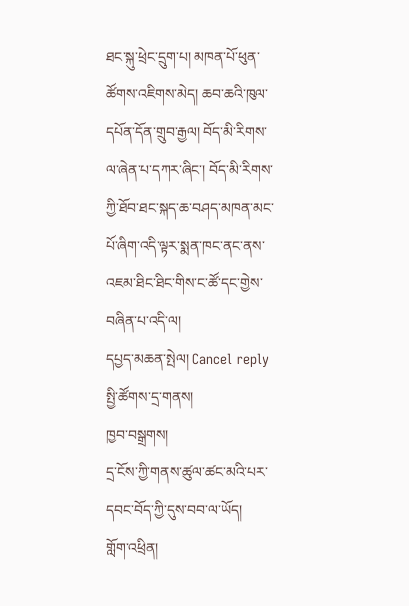ཐང་སྐུ་ཕྲེང་དྲུག་པ། མཁན་པོ་ཕུན་ཚོགས་འཇིགས་མེད། ཆབ་ཆའི་ཁུལ་དཔོན་དོན་གྲུབ་རྒྱལ། བོད་མི་རིགས་ལ་ཞེན་པ་དཀར་ཞིང་། བོད་མི་རིགས་ཀྱི་ཐོབ་ཐང་སྐད་ཆ་བཤད་མཁན་མང་པོ་ཞིག་འདི་ལྟར་སྨན་ཁང་ནང་ནས་འཇམ་ཐིང་ཐིང་གིས་ང་ཚོ་དང་གྱེས་བཞིན་པ་འདི་ལ།
དཔྱད་མཆན་སྤེལ། Cancel reply
སྤྱི་ཚོགས་དྲ་གནས།
ཁྱབ་བསྒྲགས།
དྲ་ངོས་ཀྱི་གནས་ཚུལ་ཚང་མའི་པར་དབང་བོད་ཀྱི་དུས་བབ་ལ་ཡོད།
གློག་འཕྲིན།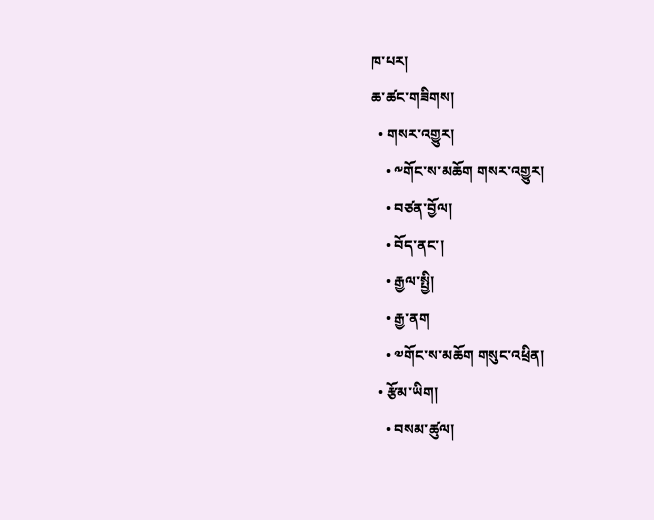ཁ་པར།
ཆ་ཚང་གཟིགས།
  • གསར་འགྱུར།
    • ༸གོང་ས་མཆོག གསར་འགྱུར།
    • བཙན་བྱོལ།
    • བོད་ནང་།
    • རྒྱལ་སྤྱི།
    • རྒྱ་ནག
    • ༧གོང་ས་མཆོག གསུང་འཕྲིན།
  • རྩོམ་ཡིག།
    • བསམ་ཚུལ།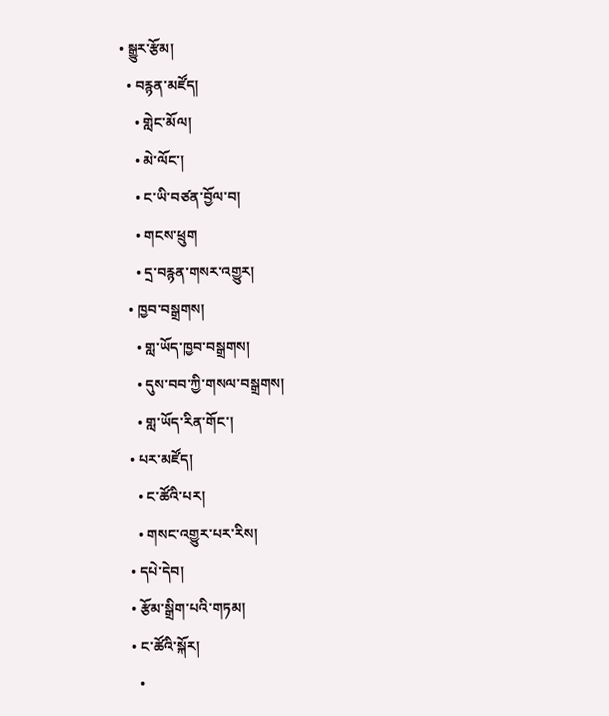• སྒྱུར་རྩོམ།
  • བརྙན་མཛོད།
    • གླེང་མོལ།
    • མེ་ལོང་།
    • ང་ཡི་བཙན་བྱོལ་བ།
    • གངས་ཕྲུག
    • དྲ་བརྙན་གསར་འགྱུར།
  • ཁྱབ་བསྒྲགས།
    • གླ་ཡོད་ཁྱབ་བསྒྲགས།
    • དུས་བབ་ཀྱི་གསལ་བསྒྲགས།
    • གླ་ཡོད་རིན་གོང་།
  • པར་མཛོད།
    • ང་ཚོའི་པར།
    • གསང་འགྱུར་པར་རིས།
  • དཔེ་དེབ།
  • རྩོམ་སྒྲིག་པའི་གཏམ།
  • ང་ཚོའི་སྐོར།
    •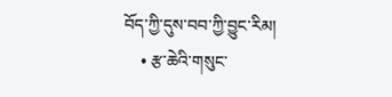བོད་ཀྱི་དུས་བབ་ཀྱི་བྱུང་རིམ།
    • རྩ་ཆེའི་གསུང་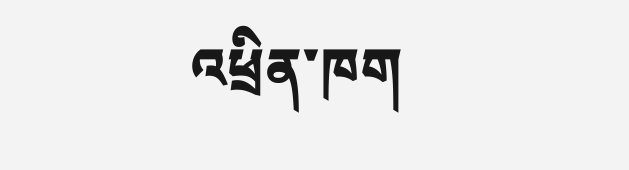འཕྲིན་ཁག